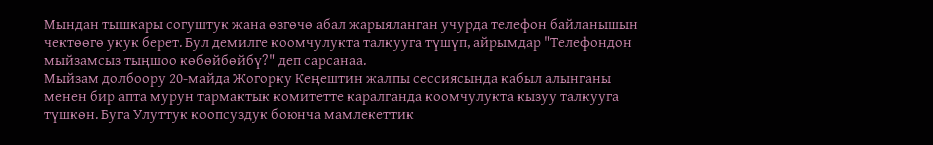Мындан тышкары согуштук жана өзгөчө абал жарыяланган учурда телефон байланышын чектөөгө укук берет. Бул демилге коомчулукта талкууга түшүп, айрымдар "Телефондон мыйзамсыз тыңшоо көбөйбөйбү?" деп сарсанаа.
Мыйзам долбоору 20-майда Жогорку Кеңештин жалпы сессиясында кабыл алынганы менен бир апта мурун тармактык комитетте каралганда коомчулукта кызуу талкууга түшкөн. Буга Улуттук коопсуздук боюнча мамлекеттик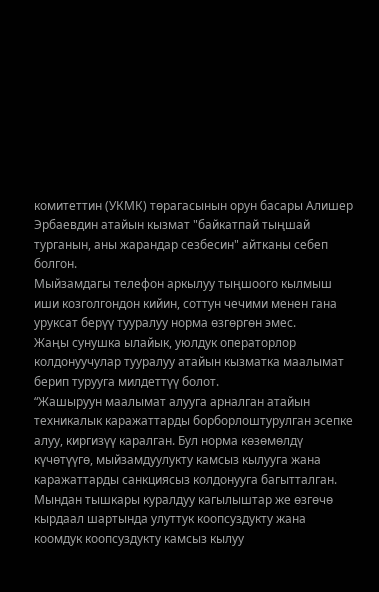комитеттин (УКМК) төрагасынын орун басары Алишер Эрбаевдин атайын кызмат "байкатпай тыңшай турганын, аны жарандар сезбесин" айтканы себеп болгон.
Мыйзамдагы телефон аркылуу тыңшоого кылмыш иши козголгондон кийин, соттун чечими менен гана уруксат берүү тууралуу норма өзгөргөн эмес.
Жаңы сунушка ылайык, уюлдук операторлор колдонуучулар тууралуу атайын кызматка маалымат берип турууга милдеттүү болот.
“Жашыруун маалымат алууга арналган атайын техникалык каражаттарды борборлоштурулган эсепке алуу, киргизүү каралган. Бул норма көзөмөлдү күчөтүүгө, мыйзамдуулукту камсыз кылууга жана каражаттарды санкциясыз колдонууга багытталган. Мындан тышкары куралдуу кагылыштар же өзгөчө кырдаал шартында улуттук коопсуздукту жана коомдук коопсуздукту камсыз кылуу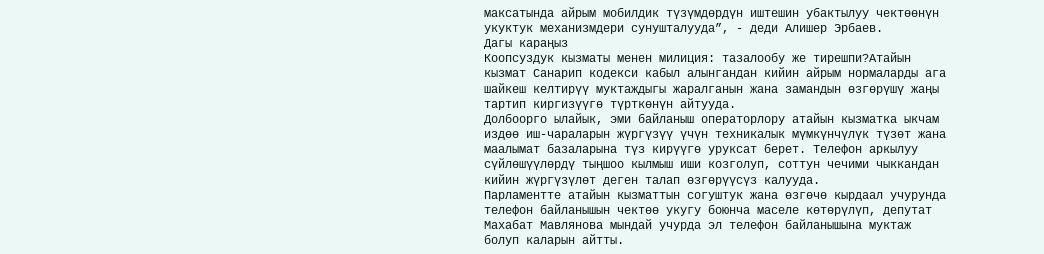максатында айрым мобилдик түзүмдөрдүн иштешин убактылуу чектөөнүн укуктук механизмдери сунушталууда”, - деди Алишер Эрбаев.
Дагы караңыз
Коопсуздук кызматы менен милиция: тазалообу же тирешпи?Атайын кызмат Санарип кодекси кабыл алынгандан кийин айрым нормаларды ага шайкеш келтирүү муктаждыгы жаралганын жана замандын өзгөрүшү жаңы тартип киргизүүгө түрткөнүн айтууда.
Долбоорго ылайык, эми байланыш операторлору атайын кызматка ыкчам издөө иш-чараларын жүргүзүү үчүн техникалык мүмкүнчүлүк түзөт жана маалымат базаларына түз кирүүгө уруксат берет. Телефон аркылуу сүйлөшүүлөрдү тыңшоо кылмыш иши козголуп, соттун чечими чыккандан кийин жүргүзүлөт деген талап өзгөрүүсүз калууда.
Парламентте атайын кызматтын согуштук жана өзгөчө кырдаал учурунда телефон байланышын чектөө укугу боюнча маселе көтөрүлүп, депутат Махабат Мавлянова мындай учурда эл телефон байланышына муктаж болуп каларын айтты.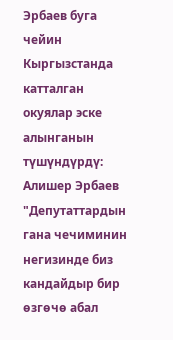Эрбаев буга чейин Кыргызстанда катталган окуялар эске алынганын түшүндүрдү:
Алишер Эрбаев
"Депутаттардын гана чечиминин негизинде биз кандайдыр бир өзгөчө абал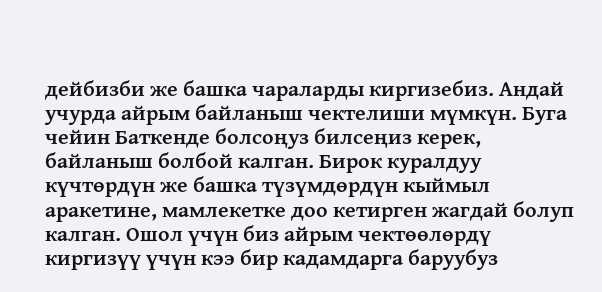дейбизби же башка чараларды киргизебиз. Андай учурда айрым байланыш чектелиши мүмкүн. Буга чейин Баткенде болсоңуз билсеңиз керек, байланыш болбой калган. Бирок куралдуу күчтөрдүн же башка түзүмдөрдүн кыймыл аракетине, мамлекетке доо кетирген жагдай болуп калган. Ошол үчүн биз айрым чектөөлөрдү киргизүү үчүн кээ бир кадамдарга баруубуз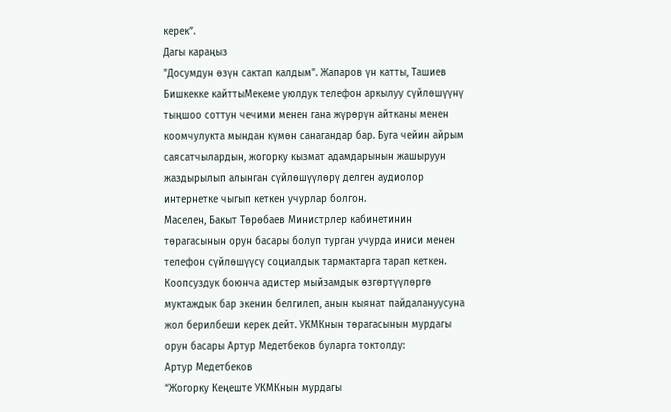керек”.
Дагы караңыз
"Досумдун өзүн сактап калдым". Жапаров үн катты, Ташиев Бишкекке кайттыМекеме уюлдук телефон аркылуу сүйлөшүүнү тыңшоо соттун чечими менен гана жүрөрүн айтканы менен коомчулукта мындан күмөн санагандар бар. Буга чейин айрым саясатчылардын, жогорку кызмат адамдарынын жашыруун жаздырылып алынган сүйлөшүүлөрү делген аудиолор интернетке чыгып кеткен учурлар болгон.
Маселен, Бакыт Төрөбаев Министрлер кабинетинин төрагасынын орун басары болуп турган учурда иниси менен телефон сүйлөшүүсү социалдык тармактарга тарап кеткен.
Коопсуздук боюнча адистер мыйзамдык өзгөртүүлөргө муктаждык бар экенин белгилеп, анын кыянат пайдалануусуна жол берилбеши керек дейт. УКМКнын төрагасынын мурдагы орун басары Артур Медетбеков буларга токтолду:
Артур Медетбеков
“Жогорку Кеңеште УКМКнын мурдагы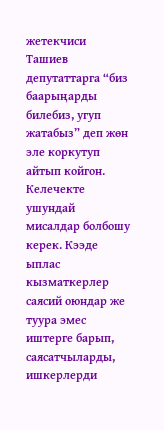жетекчиси Ташиев депутаттарга “биз баарыңарды билебиз, угуп жатабыз” деп жөн эле коркутуп айтып койгон. Келечекте ушундай мисалдар болбошу керек. Кээде ыплас кызматкерлер саясий оюндар же туура эмес иштерге барып, саясатчыларды, ишкерлерди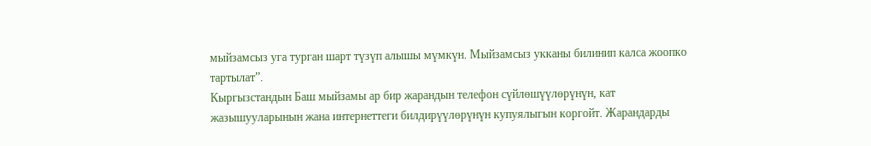мыйзамсыз уга турган шарт түзүп алышы мүмкүн. Мыйзамсыз укканы билинип калса жоопко тартылат”.
Кыргызстандын Баш мыйзамы ар бир жарандын телефон сүйлөшүүлөрүнүн, кат жазышууларынын жана интернеттеги билдирүүлөрүнүн купуялыгын коргойт. Жарандарды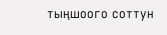тыңшоого соттун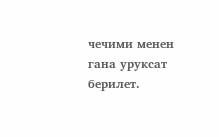чечими менен гана уруксат берилет.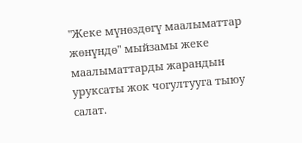"Жеке мүнөздөгү маалыматтар жөнүндө" мыйзамы жеке маалыматтарды жарандын уруксаты жок чогултууга тыюу салат.